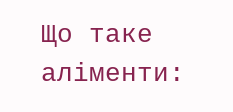Що таке аліменти: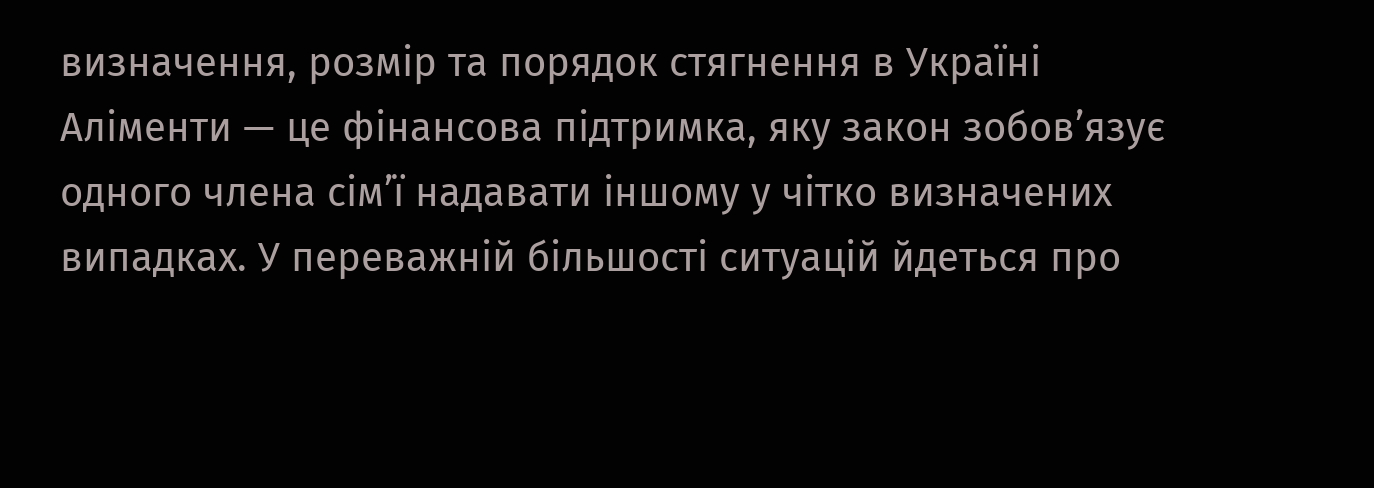визначення, розмір та порядок стягнення в Україні
Аліменти — це фінансова підтримка, яку закон зобов’язує одного члена сім’ї надавати іншому у чітко визначених випадках. У переважній більшості ситуацій йдеться про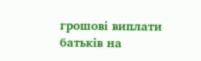грошові виплати батьків на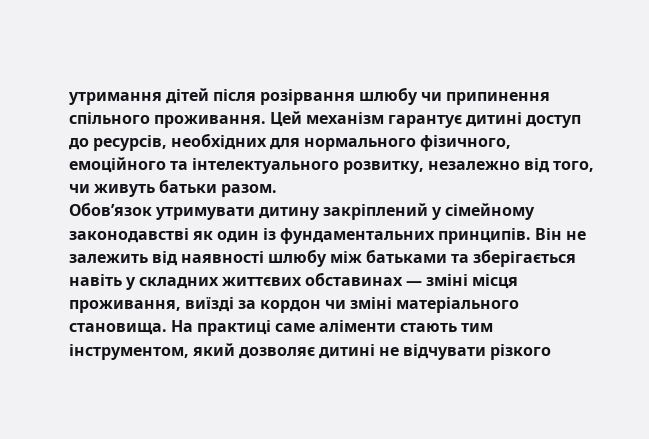утримання дітей після розірвання шлюбу чи припинення спільного проживання. Цей механізм гарантує дитині доступ до ресурсів, необхідних для нормального фізичного, емоційного та інтелектуального розвитку, незалежно від того, чи живуть батьки разом.
Обов’язок утримувати дитину закріплений у сімейному законодавстві як один із фундаментальних принципів. Він не залежить від наявності шлюбу між батьками та зберігається навіть у складних життєвих обставинах — зміні місця проживання, виїзді за кордон чи зміні матеріального становища. На практиці саме аліменти стають тим інструментом, який дозволяє дитині не відчувати різкого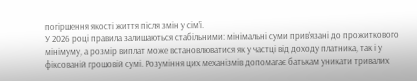погіршення якості життя після змін у сім’ї.
У 2026 році правила залишаються стабільними: мінімальні суми прив’язані до прожиткового мінімуму, а розмір виплат може встановлюватися як у частці від доходу платника, так і у фіксованій грошовій сумі. Розуміння цих механізмів допомагає батькам уникати тривалих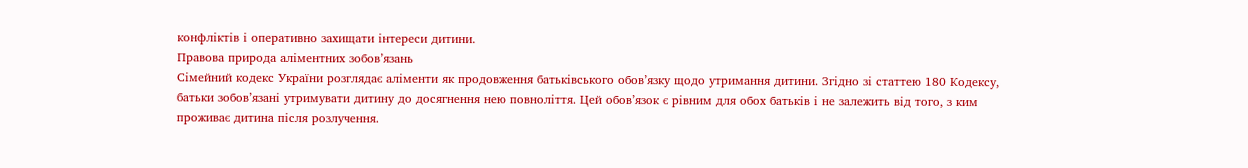конфліктів і оперативно захищати інтереси дитини.
Правова природа аліментних зобов’язань
Сімейний кодекс України розглядає аліменти як продовження батьківського обов’язку щодо утримання дитини. Згідно зі статтею 180 Кодексу, батьки зобов’язані утримувати дитину до досягнення нею повноліття. Цей обов’язок є рівним для обох батьків і не залежить від того, з ким проживає дитина після розлучення.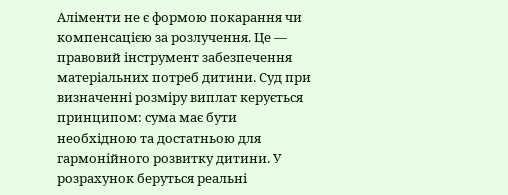Аліменти не є формою покарання чи компенсацією за розлучення. Це — правовий інструмент забезпечення матеріальних потреб дитини. Суд при визначенні розміру виплат керується принципом: сума має бути необхідною та достатньою для гармонійного розвитку дитини. У розрахунок беруться реальні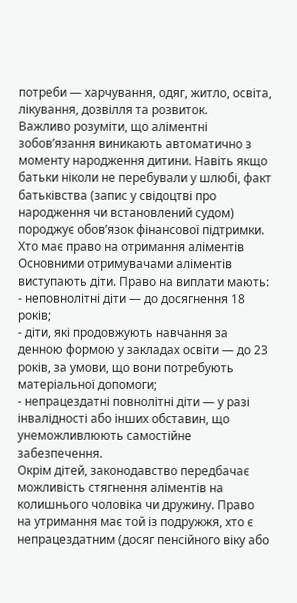потреби — харчування, одяг, житло, освіта, лікування, дозвілля та розвиток.
Важливо розуміти, що аліментні зобов’язання виникають автоматично з моменту народження дитини. Навіть якщо батьки ніколи не перебували у шлюбі, факт батьківства (запис у свідоцтві про народження чи встановлений судом) породжує обов’язок фінансової підтримки.
Хто має право на отримання аліментів
Основними отримувачами аліментів виступають діти. Право на виплати мають:
- неповнолітні діти — до досягнення 18 років;
- діти, які продовжують навчання за денною формою у закладах освіти — до 23 років, за умови, що вони потребують матеріальної допомоги;
- непрацездатні повнолітні діти — у разі інвалідності або інших обставин, що унеможливлюють самостійне забезпечення.
Окрім дітей, законодавство передбачає можливість стягнення аліментів на колишнього чоловіка чи дружину. Право на утримання має той із подружжя, хто є непрацездатним (досяг пенсійного віку або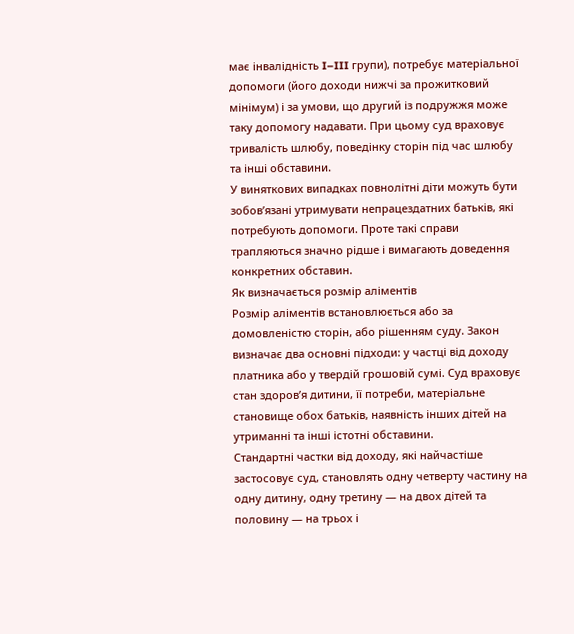має інвалідність I–III групи), потребує матеріальної допомоги (його доходи нижчі за прожитковий мінімум) і за умови, що другий із подружжя може таку допомогу надавати. При цьому суд враховує тривалість шлюбу, поведінку сторін під час шлюбу та інші обставини.
У виняткових випадках повнолітні діти можуть бути зобов’язані утримувати непрацездатних батьків, які потребують допомоги. Проте такі справи трапляються значно рідше і вимагають доведення конкретних обставин.
Як визначається розмір аліментів
Розмір аліментів встановлюється або за домовленістю сторін, або рішенням суду. Закон визначає два основні підходи: у частці від доходу платника або у твердій грошовій сумі. Суд враховує стан здоров’я дитини, її потреби, матеріальне становище обох батьків, наявність інших дітей на утриманні та інші істотні обставини.
Стандартні частки від доходу, які найчастіше застосовує суд, становлять одну четверту частину на одну дитину, одну третину — на двох дітей та половину — на трьох і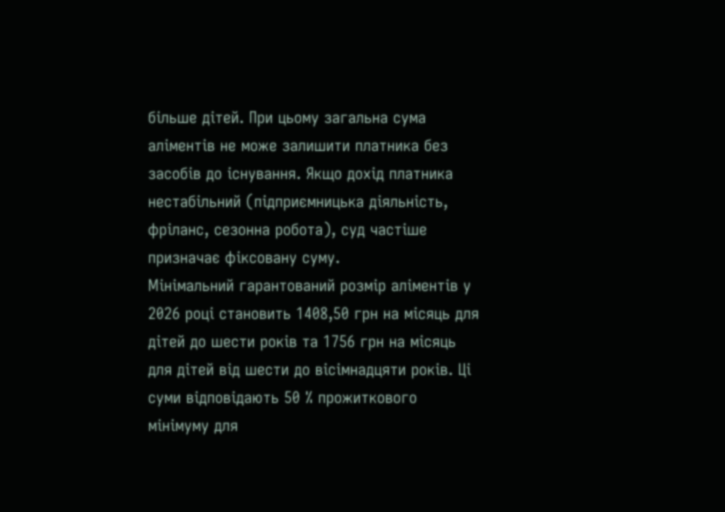більше дітей. При цьому загальна сума аліментів не може залишити платника без засобів до існування. Якщо дохід платника нестабільний (підприємницька діяльність, фріланс, сезонна робота), суд частіше призначає фіксовану суму.
Мінімальний гарантований розмір аліментів у 2026 році становить 1408,50 грн на місяць для дітей до шести років та 1756 грн на місяць для дітей від шести до вісімнадцяти років. Ці суми відповідають 50 % прожиткового мінімуму для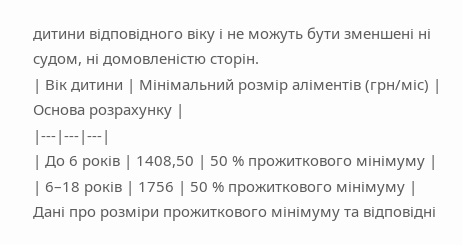дитини відповідного віку і не можуть бути зменшені ні судом, ні домовленістю сторін.
| Вік дитини | Мінімальний розмір аліментів (грн/міс) | Основа розрахунку |
|---|---|---|
| До 6 років | 1408,50 | 50 % прожиткового мінімуму |
| 6–18 років | 1756 | 50 % прожиткового мінімуму |
Дані про розміри прожиткового мінімуму та відповідні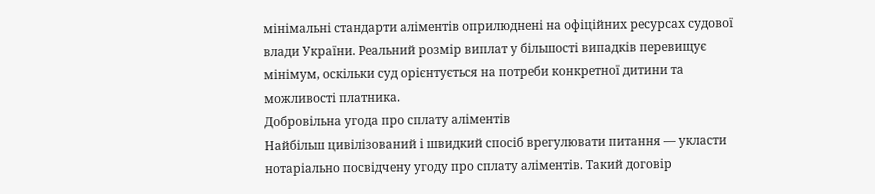мінімальні стандарти аліментів оприлюднені на офіційних ресурсах судової влади України. Реальний розмір виплат у більшості випадків перевищує мінімум, оскільки суд орієнтується на потреби конкретної дитини та можливості платника.
Добровільна угода про сплату аліментів
Найбільш цивілізований і швидкий спосіб врегулювати питання — укласти нотаріально посвідчену угоду про сплату аліментів. Такий договір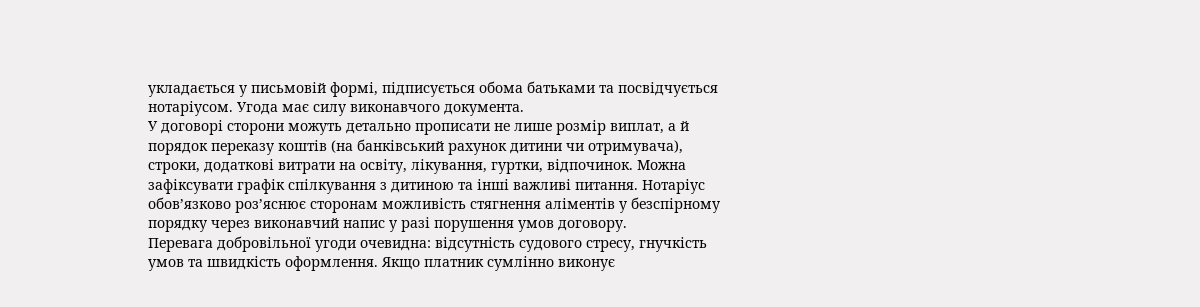укладається у письмовій формі, підписується обома батьками та посвідчується нотаріусом. Угода має силу виконавчого документа.
У договорі сторони можуть детально прописати не лише розмір виплат, а й порядок переказу коштів (на банківський рахунок дитини чи отримувача), строки, додаткові витрати на освіту, лікування, гуртки, відпочинок. Можна зафіксувати графік спілкування з дитиною та інші важливі питання. Нотаріус обов’язково роз’яснює сторонам можливість стягнення аліментів у безспірному порядку через виконавчий напис у разі порушення умов договору.
Перевага добровільної угоди очевидна: відсутність судового стресу, гнучкість умов та швидкість оформлення. Якщо платник сумлінно виконує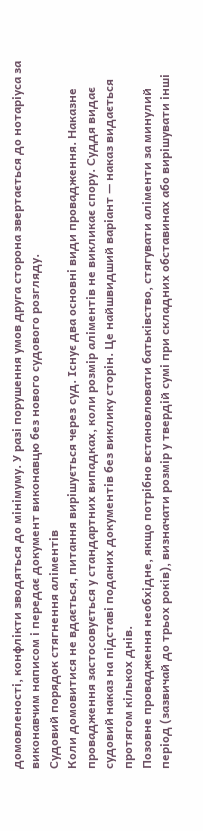домовленості, конфлікти зводяться до мінімуму. У разі порушення умов друга сторона звертається до нотаріуса за виконавчим написом і передає документ виконавцю без нового судового розгляду.
Судовий порядок стягнення аліментів
Коли домовитися не вдається, питання вирішується через суд. Існує два основні види провадження. Наказне провадження застосовується у стандартних випадках, коли розмір аліментів не викликає спору. Суддя видає судовий наказ на підставі поданих документів без виклику сторін. Це найшвидший варіант — наказ видається протягом кількох днів.
Позовне провадження необхідне, якщо потрібно встановлювати батьківство, стягувати аліменти за минулий період (зазвичай до трьох років), визначати розмір у твердій сумі при складних обставинах або вирішувати інші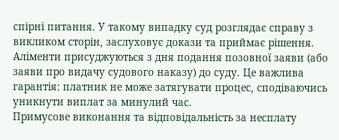спірні питання. У такому випадку суд розглядає справу з викликом сторін, заслуховує докази та приймає рішення.
Аліменти присуджуються з дня подання позовної заяви (або заяви про видачу судового наказу) до суду. Це важлива гарантія: платник не може затягувати процес, сподіваючись уникнути виплат за минулий час.
Примусове виконання та відповідальність за несплату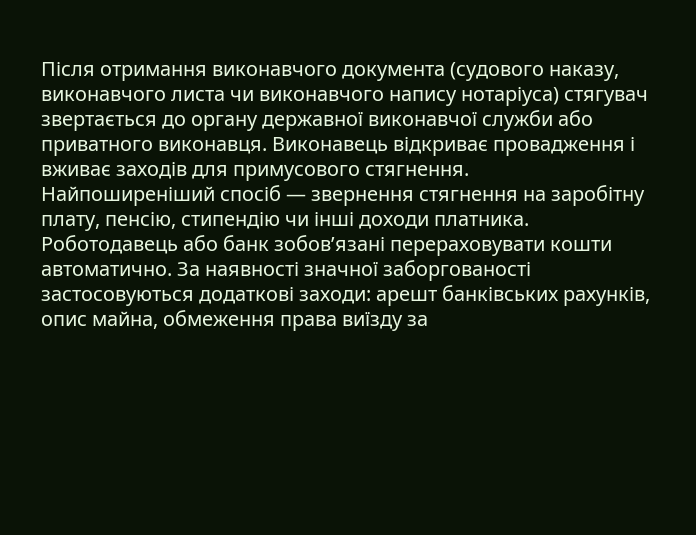Після отримання виконавчого документа (судового наказу, виконавчого листа чи виконавчого напису нотаріуса) стягувач звертається до органу державної виконавчої служби або приватного виконавця. Виконавець відкриває провадження і вживає заходів для примусового стягнення.
Найпоширеніший спосіб — звернення стягнення на заробітну плату, пенсію, стипендію чи інші доходи платника. Роботодавець або банк зобов’язані перераховувати кошти автоматично. За наявності значної заборгованості застосовуються додаткові заходи: арешт банківських рахунків, опис майна, обмеження права виїзду за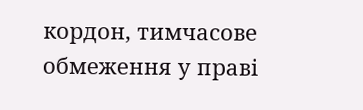кордон, тимчасове обмеження у праві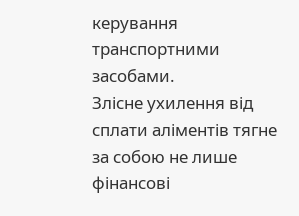керування транспортними засобами.
Злісне ухилення від сплати аліментів тягне за собою не лише фінансові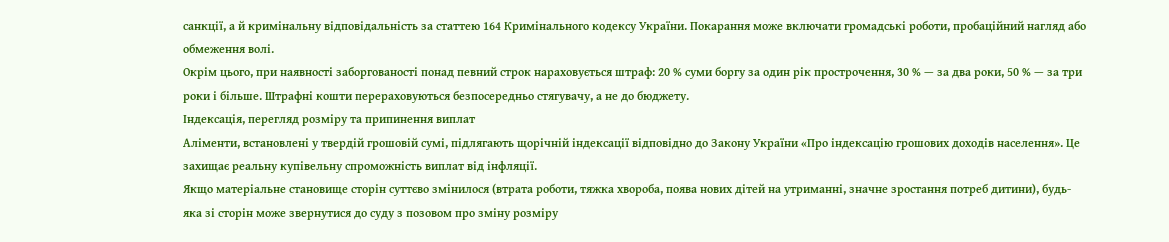санкції, а й кримінальну відповідальність за статтею 164 Кримінального кодексу України. Покарання може включати громадські роботи, пробаційний нагляд або обмеження волі.
Окрім цього, при наявності заборгованості понад певний строк нараховується штраф: 20 % суми боргу за один рік прострочення, 30 % — за два роки, 50 % — за три роки і більше. Штрафні кошти перераховуються безпосередньо стягувачу, а не до бюджету.
Індексація, перегляд розміру та припинення виплат
Аліменти, встановлені у твердій грошовій сумі, підлягають щорічній індексації відповідно до Закону України «Про індексацію грошових доходів населення». Це захищає реальну купівельну спроможність виплат від інфляції.
Якщо матеріальне становище сторін суттєво змінилося (втрата роботи, тяжка хвороба, поява нових дітей на утриманні, значне зростання потреб дитини), будь-яка зі сторін може звернутися до суду з позовом про зміну розміру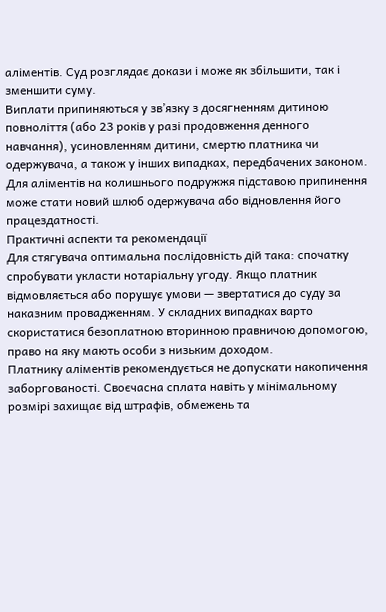аліментів. Суд розглядає докази і може як збільшити, так і зменшити суму.
Виплати припиняються у зв’язку з досягненням дитиною повноліття (або 23 років у разі продовження денного навчання), усиновленням дитини, смертю платника чи одержувача, а також у інших випадках, передбачених законом. Для аліментів на колишнього подружжя підставою припинення може стати новий шлюб одержувача або відновлення його працездатності.
Практичні аспекти та рекомендації
Для стягувача оптимальна послідовність дій така: спочатку спробувати укласти нотаріальну угоду. Якщо платник відмовляється або порушує умови — звертатися до суду за наказним провадженням. У складних випадках варто скористатися безоплатною вторинною правничою допомогою, право на яку мають особи з низьким доходом.
Платнику аліментів рекомендується не допускати накопичення заборгованості. Своєчасна сплата навіть у мінімальному розмірі захищає від штрафів, обмежень та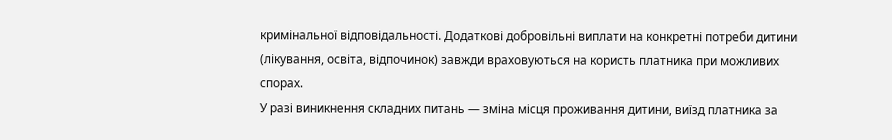кримінальної відповідальності. Додаткові добровільні виплати на конкретні потреби дитини (лікування, освіта, відпочинок) завжди враховуються на користь платника при можливих спорах.
У разі виникнення складних питань — зміна місця проживання дитини, виїзд платника за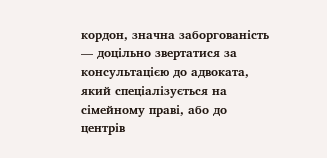кордон, значна заборгованість — доцільно звертатися за консультацією до адвоката, який спеціалізується на сімейному праві, або до центрів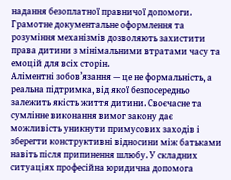надання безоплатної правничої допомоги. Грамотне документальне оформлення та розуміння механізмів дозволяють захистити права дитини з мінімальними втратами часу та емоцій для всіх сторін.
Аліментні зобов’язання — це не формальність, а реальна підтримка, від якої безпосередньо залежить якість життя дитини. Своєчасне та сумлінне виконання вимог закону дає можливість уникнути примусових заходів і зберегти конструктивні відносини між батьками навіть після припинення шлюбу. У складних ситуаціях професійна юридична допомога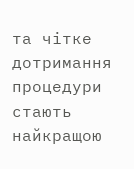та чітке дотримання процедури стають найкращою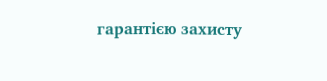гарантією захисту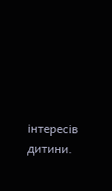інтересів дитини.